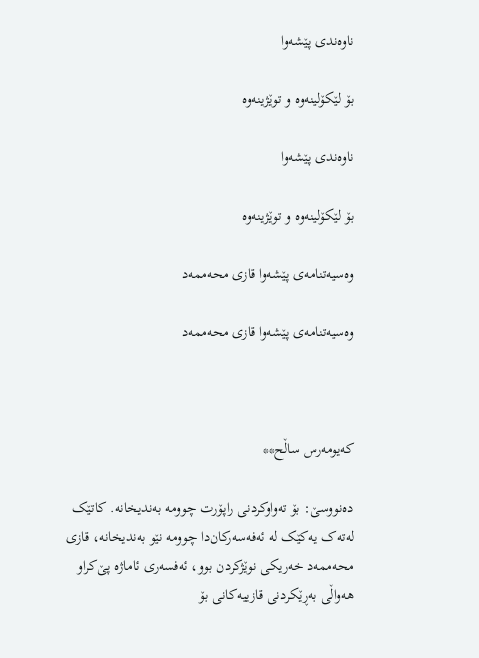ناوەندی پێشەوا

بۆ لێکۆلینەوە و توێژینەوە

ناوەندی پێشەوا

بۆ لێکۆلینەوە و توێژینەوە

وه‌سیه‌تنامه‌ی‌ پێشه‌وا قازی‌ محه‌ممه‌د

وه‌سیه‌تنامه‌ی‌ پێشه‌وا قازی‌ محه‌ممه‌د



که‌یومه‌رس ساڵح**

ده‌نووسێ‌: بۆ ته‌واوکردنی‌ راپۆرت چوومه‌ به‌ندیخانه‌. کاتێک له‌ته‌ک یه‌کێک له‌ ئه‌فه‌سه‌رکان‌دا چوومه‌ نێو به‌ندیخانه‌، قازی‌ محه‌ممه‌د خه‌ریکی‌ نوێژکردن بوو، ئه‌فسه‌ری ئاماژه‌ پێ‌کراو هه‌واڵی‌ به‌ڕێکردنی‌ قازییه‌کانی‌ بۆ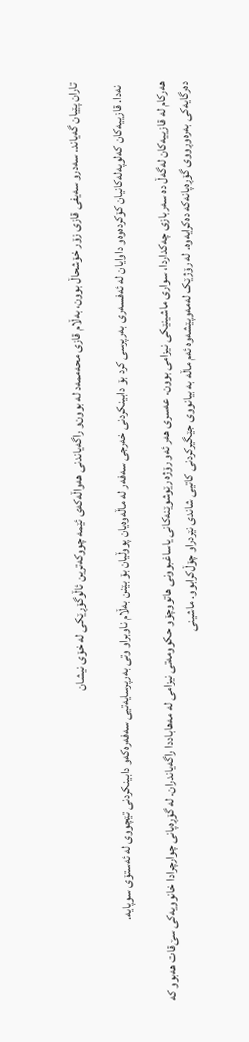تاران پێیان گه‌یاند. سه‌در‌و سه‌یفی‌ قازی‌ زۆر خۆشحاڵ بوون، به‌ڵام قازی‌ محه‌ممه‌د له‌ بوون‌و راگه‌یاندنی‌ هه‌واڵه‌که‌ی‌ ئێمه‌ چووکه‌ترین ئاڵوگۆڕێکی‌ له‌ خۆی نیشان‌

 نه‌دا. قازییه‌کان که‌لوپه‌له‌کانیان کۆکرده‌وه‌‌و داوایان له‌ ئه‌فسه‌ری‌ به‌رپرسی کرد بۆ دابینکردنی‌ خه‌رجی‌ سه‌فه‌ر له‌ ماڵه‌وه‌یان پووڵیان بۆ بێنن به‌ڵام ناوبراو وتی‌ به‌رپرسایه‌تیی‌ سه‌فه‌ره‌که‌و دابینکردنی‌ تێچووی‌ له‌ ئه‌ستۆی سوپایه‌.

هه‌رکام له‌ قازییه‌کان له‌گه‌ڵ ده‌ سه‌ربازی‌ چه‌کداردا، سواری‌ ماشینێکی‌ نیزامی‌ بوون. عه‌سری‌ هه‌ر ئه‌و رۆژه‌ رێوشوێنه‌کانی‌ یاساغبوونی‌ هاتووچۆ‌و حکوومه‌تی‌ نیزامی‌ له‌ مه‌هاباددا راگه‌یاندران. له‌ گۆڕه‌پانی‌ چوارچرادا خانوویه‌کی‌ سێ‌قات هه‌بوو که‌ ده‌رگایه‌کی‌ به‌ره‌وڕووی‌ گۆڕه‌پانه‌که‌ ده‌کرایه‌وه‌. له‌ رۆژێک له‌مه‌وپێشه‌وه‌ ئه‌م ماڵه‌ به‌ بیانووی‌ جێگیرکردنی‌ کاتیی‌ شاندی‌ نێردراو چۆڵ‌کرابوو. ماشینی‌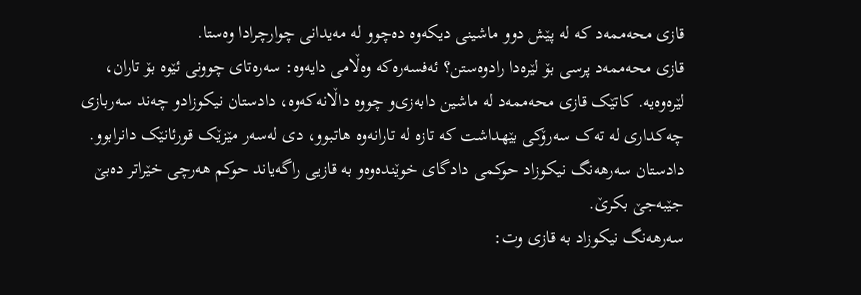قازی‌ محه‌ممه‌د که‌ له‌ پێش دوو ماشینی‌ دیکه‌وه‌ ده‌چوو له‌ مه‌یدانی‌ چوارچرادا وه‌ستا.
قازی‌ محه‌ممه‌د پرسی بۆ لێره‌دا رادوه‌ستن؟ ئه‌فسه‌ره‌که‌ وه‌ڵامی‌ دایه‌وه‌: سه‌ره‌تای‌ چوونی‌ ئێوه‌ بۆ تاران، لێره‌وه‌یه‌. کاتێک قازی‌ محه‌ممه‌د له‌ ماشین دابه‌زی‌‌و چووه‌ داڵانه‌که‌وه‌، دادستان نیکوزاد‌و چه‌ند سه‌ربازی‌ چه‌کداری‌ له‌ ته‌ک سه‌رۆکی‌ بێهداشت که‌ تازه‌ له‌ تارانه‌وه‌ هاتبوو، دی‌ له‌سه‌ر مێزێک قورئانێک دانرابوو. دادستان سه‌رهه‌نگ نیکوزاد حوکمی‌ دادگای‌ خوێنده‌وه‌‌و به‌ قازیی‌ راگه‌یاند حوکم هه‌رچی‌ خێراتر ده‌بێ‌ جێبه‌جێ‌ بکرێ‌.
سه‌رهه‌نگ نیکوزاد به‌ قازی‌ وت: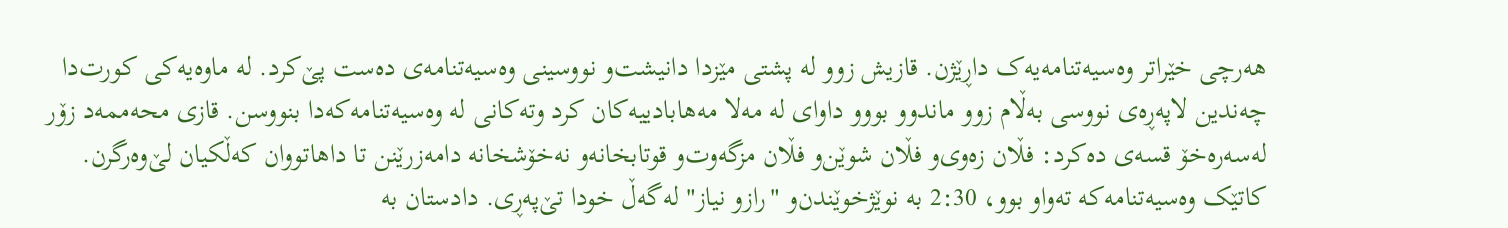هه‌رچی‌ خێراتر وه‌سیه‌تنامه‌یه‌ک داڕێژن. قازیش زوو له‌ پشتی‌ مێزدا دانیشت‌و نووسینی‌ وه‌سیه‌تنامه‌ی‌ ده‌ست پێ‌کرد. له‌ ماوه‌یه‌کی‌ کورت‌دا چه‌ندین لاپه‌ڕه‌ی‌ نووسی به‌ڵام زوو ماندوو بوو‌و داوای‌ له‌ مه‌لا مه‌هابادییه‌کان کرد وته‌کانی‌ له‌ وه‌سیه‌تنامه‌که‌دا بنووسن. قازی‌ محه‌ممه‌د زۆر له‌سه‌ره‌خۆ قسه‌ی‌ ده‌کرد: فڵان زه‌وی‌‌و فڵان شوێن‌و فڵان مزگه‌وت‌و قوتابخانه‌‌و نه‌خۆشخانه‌ دامه‌زرێنن تا داهاتووان که‌ڵکیان لێ‌وه‌رگرن. کاتێک وه‌سیه‌تنامه‌که‌ ته‌واو بوو، 2:30 به‌ نوێژخوێندن‌و "راز‌و نیاز" له‌گه‌ڵ خودا تێ‌په‌ڕی‌. دادستان به‌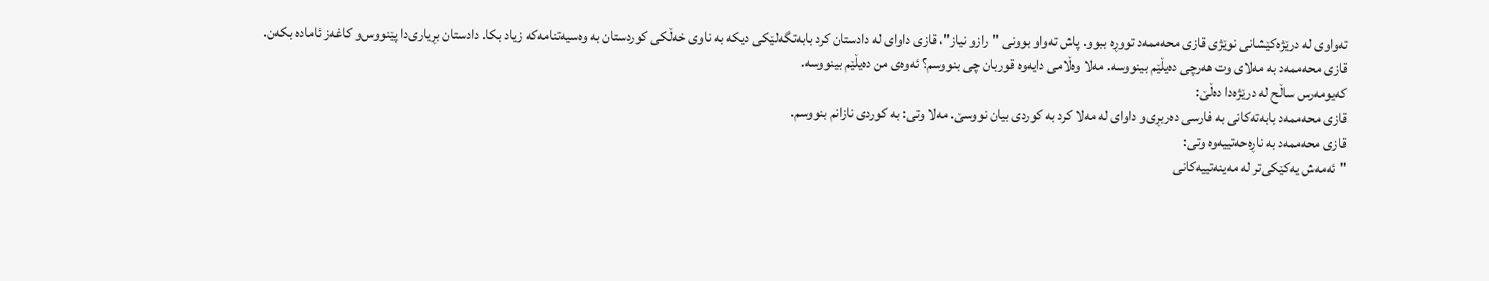ته‌واوی‌ له‌ درێژه‌کێشانی‌ نوێژی‌ قازی‌ محه‌ممه‌د تووڕه‌ ببوو. پاش ته‌واو بوونی‌ "راز‌و نیاز"، قازی‌ داوای‌ له‌ دادستان کرد بابه‌تگه‌لێکی‌ دیکه‌ به‌ ناوی‌ خه‌ڵکی‌ کوردستان به‌ وه‌سیه‌تنامه‌که‌ زیاد بکا. دادستان بڕیاری‌دا پێنووس‌و کاغه‌ز ئاماده‌ بکه‌ن.
قازی‌ محه‌ممه‌د به‌ مه‌لای‌ وت هه‌رچی‌ ده‌یڵێم بینووسه‌. مه‌لا وه‌ڵامی‌ دایه‌وه‌ قوربان چی‌ بنووسم؟ ئه‌وه‌ی‌ من ده‌یڵێم بینووسه‌.
که‌یومه‌رس ساڵح له‌ درێژه‌دا ده‌ڵێ‌:
قازی‌ محه‌ممه‌د بابه‌ته‌کانی‌ به‌ فارسی ده‌ربڕی‌‌و داوای‌ له‌ مه‌لا کرد به‌ کوردی‌ بیان نووسێ‌. مه‌لا وتی‌: به‌ کوردی‌ نازانم بنووسم.
قازی‌ محه‌ممه‌د به‌ ناڕه‌حه‌تییه‌وه‌ وتی‌:
"ئه‌مه‌ش یه‌کێکی‌تر له‌ مه‌ینه‌تییه‌کانی‌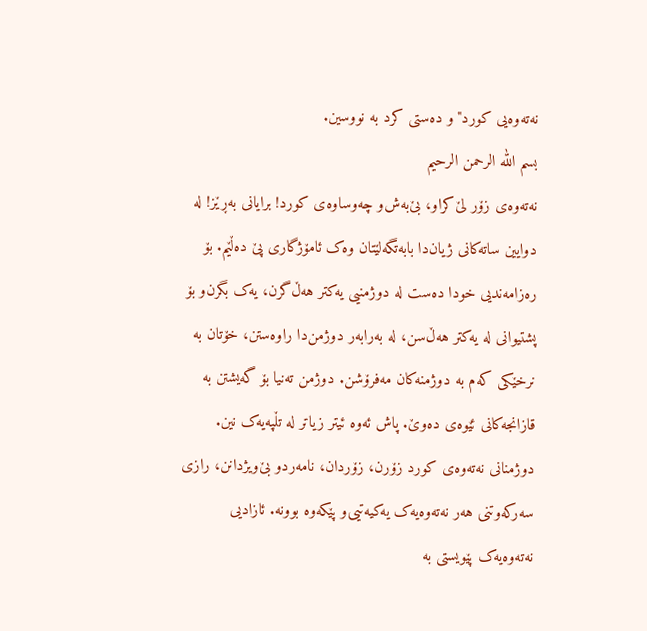نه‌ته‌وه‌یی‌ کورد"و ده‌ستی‌ کرد به‌ نووسین.
بسم الله الرحمن الرحیم
نه‌ته‌وه‌ی‌ زۆر لێ‌کراو، بێ‌به‌ش‌و چه‌وساوه‌ی‌ کورد! برایانی‌ به‌ڕێز! له‌ دوایین ساته‌کانی‌ ژیان‌دا بابه‌تگه‌لێتان وه‌ک ئامۆژگاری‌ پێ‌ ده‌ڵێم. بۆ ره‌زامه‌ندیی‌ خودا ده‌ست له‌ دوژمنیی‌ یه‌کتر هه‌ڵ‌گرن، یه‌ک بگرن‌و بۆ پشتیوانی‌ له‌ یه‌کتر هه‌ڵ‌سن، له‌ به‌رابه‌ر دوژمن‌دا راوه‌ستن، خۆتان به‌ نرخێکی‌ که‌م به‌ دوژمنه‌کان مه‌فرۆشن. دوژمن ته‌نیا بۆ گه‌یشتن به‌ قازانجه‌کانی‌ ئێوه‌ی‌ ده‌وێ‌. پاش ئه‌وه‌ ئیتر زیاتر له‌ تڵپه‌یه‌ک نین.
دوژمنانی‌ نه‌ته‌وه‌ی کورد زۆرن، زۆردان، نامه‌رد‌و بێ‌ویژدانن، رازی‌ سه‌رکه‌وتنی‌ هه‌ر نه‌ته‌وه‌یه‌ک یه‌کیه‌تیی‌‌و پێکه‌وه‌ بوونه‌. ئازادیی‌ نه‌ته‌وه‌یه‌ک پێویستی‌ به‌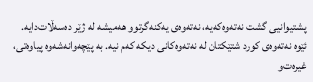پشتیوانیی‌ گشت نه‌ته‌وه‌که‌یه‌، نه‌ته‌وه‌ی‌ یه‌کنه‌گرتوو هه‌میشه‌ له‌ ژێر ده‌سه‌ڵات‌دایه‌. ئێوه‌ نه‌ته‌وه‌ی کورد شتێکتان له‌ نه‌ته‌وه‌کانی‌ دیکه‌ که‌م نیه‌. به‌ پێچه‌وانه‌شه‌وه‌ پیاوه‌تی‌، غیره‌ت‌و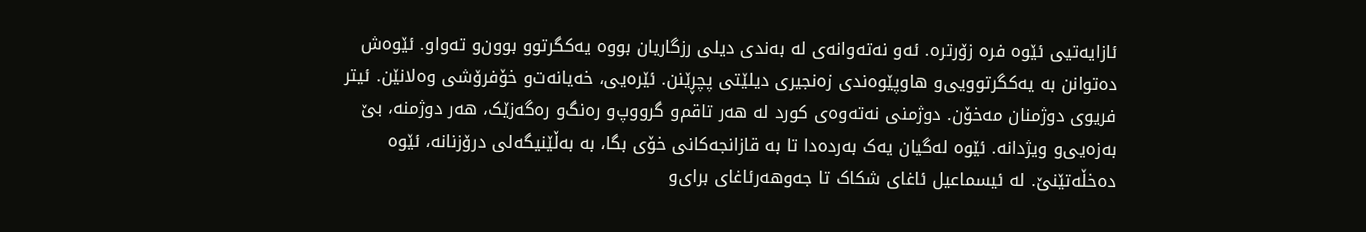ئازایه‌تیی‌ ئێوه‌ فره‌ زۆرتره‌. ئه‌و نه‌ته‌وانه‌ی‌ له‌ به‌ندی‌ دیلی‌ رزگاریان بووه‌ یه‌کگرتوو بوون‌و ته‌واو. ئێوه‌ش ده‌توانن به‌ یه‌کگرتوویی‌‌و هاوپێوه‌ندی‌ زه‌نجیری‌ دیلێتی‌ پچڕێنن. ئێره‌یی‌، خه‌یانه‌ت‌و خۆفرۆشی وه‌لانێن. ئیتر فریوی‌ دوژمنان مه‌خۆن. دوژمنی‌ نه‌ته‌وه‌ی‌ کورد له‌ هه‌ر تاقم‌و گرووپ‌و ره‌نگ‌و ره‌گه‌زێک، هه‌ر دوژمنه‌، بێ‌ به‌زه‌یی‌و ویژدانه‌. ئێوه‌ له‌گیان یه‌ک به‌رده‌دا تا به‌ قازانجه‌کانی‌ خۆی بگا، به‌ به‌ڵێنیگه‌لی‌ درۆزنانه‌، ئێوه‌ ده‌خڵه‌تێنێ‌. له‌ ئیسماعیل ئاغای‌ شکاک تا جه‌وهه‌رئاغای‌ برای‌‌و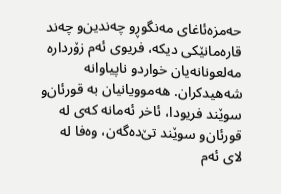حه‌مزه‌ئاغای‌ مه‌نگوڕ‌و چه‌ندین‌و چه‌ند قاره‌مانێکی‌ دیکه‌، فریوی‌ ئه‌م زۆرداره‌ مه‌لعونانه‌یان خوارد‌و ناپیاوانه‌ شه‌هیدکران. هه‌موویانیان به‌ قورئان‌و سوێند فریودا، ئاخر ئه‌مانه‌ که‌ی‌ له‌ قورئان‌و سوێند تێ‌ده‌گه‌ن، وه‌فا له‌ لای‌ ئه‌م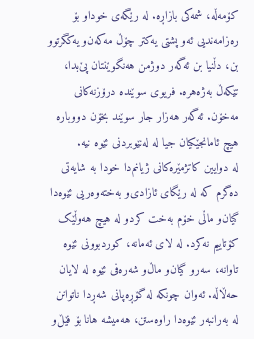کۆمه‌ڵه‌، شمه‌کی‌ بازاڕه‌. له‌ رێگه‌ی‌ خوداو بۆ ره‌زامه‌ندیی‌ ئه‌و پشتی‌ یه‌کتر چۆڵ مه‌که‌ن‌و یه‌کگرتوو بن، دڵنیا بن ئه‌گه‌ر دوژمن هه‌نگوێنتان پێ‌بدا، تێکه‌ڵ به‌ژه‌هره‌. فریوی‌ سوێنده‌ درۆزنه‌کانی‌ مه‌خۆن. ئه‌گه‌ر هه‌زار جار سوێند بخۆن دووباره‌ هیچ ئامانجێکیان جیا له‌ له‌نێوبردنی‌ ئێوه‌ نیه‌.
له‌ دوایین کاتژمێره‌کانی‌ ژیانم‌‌دا خودا به‌ شایه‌تی‌ ده‌گرم که‌ له‌ رێگای‌ ئازادی‌‌و به‌خته‌وه‌ریی‌ ئێوه‌دا گیان‌و ماڵی‌ خۆم به‌خت کرد‌و له‌ هیچ هه‌وڵێک کۆتاییم نه‌کرد. له‌ لای‌ ئه‌مانه‌، کوردبوونی‌ ئێوه‌ تاوانه‌، سه‌رو گیان‌و ماڵ‌و شه‌ره‌فی‌ ئێوه‌ له‌ لایان حه‌ڵاڵه‌. ئه‌وان چونکه‌ له‌ گۆڕه‌پانی‌ شه‌ڕدا ناتوانن له‌ به‌رانبه‌ر ئێوه‌دا راوه‌ستن، هه‌میشه‌ هانا بۆ فێڵ‌و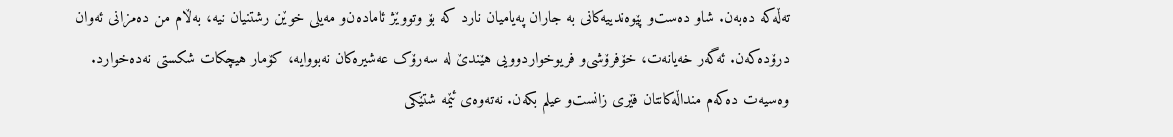ته‌ڵه‌که‌ ده‌به‌ن. شا‌و ده‌ست‌و پێوه‌ندییه‌کانی‌ به‌ جاران په‌یامیان نارد که‌ بۆ وتووێژ ئاماده‌ن‌و مه‌یلی‌ خوێن رشتنیان نیه‌، به‌ڵام من ده‌مزانی‌ ئه‌وان درۆده‌که‌ن. ئه‌گه‌ر خه‌یانه‌ت، خۆفرۆشی‌و فریوخواردوویی‌ هێندێ‌ له‌ سه‌رۆک عه‌شیره‌کان نه‌بووایه‌، کۆمار هیچکات شکستی‌ نه‌ده‌خوارد.
وه‌سیه‌ت ده‌که‌م منداڵه‌کانتان فێری‌ زانست‌و عیلم بکه‌ن. نه‌ته‌وه‌ی‌ ئێمه‌ شتێکی‌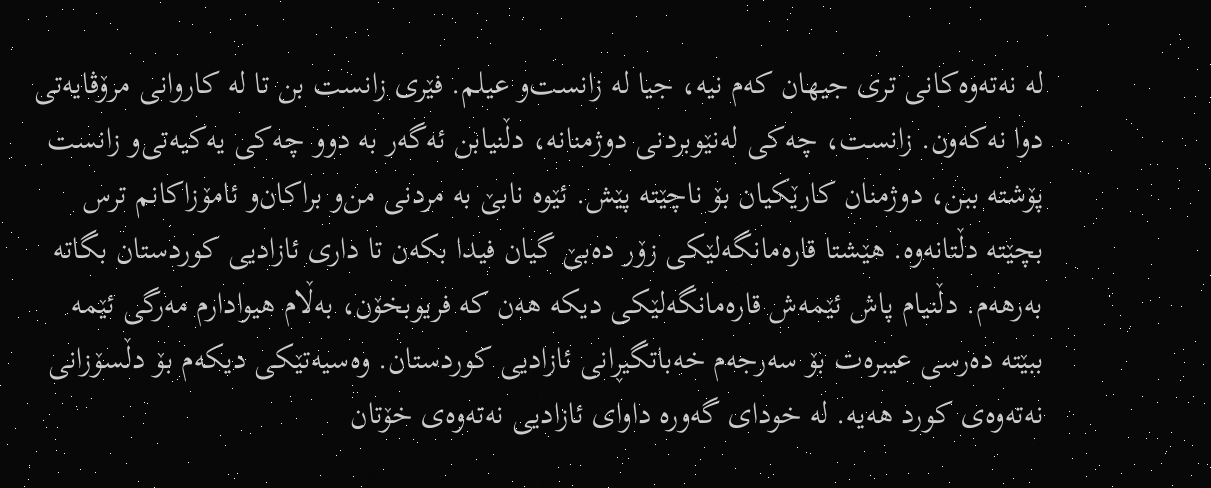له‌ نه‌ته‌وه‌کانی‌ تری‌ جیهان که‌م نیه‌، جیا له‌ زانست‌و عیلم. فێری‌ زانست بن تا له‌ کاروانی‌ مرۆڤایه‌تی‌ دوا نه‌که‌ون. زانست، چه‌کی‌ له‌نێوبردنی‌ دوژمنانه‌، دڵنیابن ئه‌گه‌ر به‌ دوو چه‌کی‌ یه‌کیه‌تی‌‌و زانست پۆشته‌ ببن، دوژمنان کارێکیان بۆ ناچێته‌ پێش. ئێوه‌ نابێ‌ به‌ مردنی‌ من‌و براکان‌و ئامۆزاکانم ترس بچێته‌ دڵتانه‌وه‌. هێشتا قاره‌مانگه‌لێکی‌ زۆر ده‌بێ‌ گیان فیدا بکه‌ن تا داری‌ ئازادیی‌ کوردستان بگاته‌ به‌رهه‌م. دڵنیام پاش ئێمه‌ش قاره‌مانگه‌لێکی‌ دیکه‌ هه‌ن که‌ فریوبخۆن، به‌ڵام هیوادارم مه‌رگی‌ ئێمه‌ ببێته‌ ده‌رسی عیبره‌ت بۆ سه‌رجه‌م خه‌باتگیڕانی‌ ئازادیی‌ کوردستان. وه‌سیه‌تێکی‌ دیکه‌م بۆ دڵسۆزانی‌ نه‌ته‌وه‌ی‌ کورد هه‌یه‌. له‌ خودای‌ گه‌وره‌ داوای‌ ئازادیی‌ نه‌ته‌وه‌ی‌ خۆتان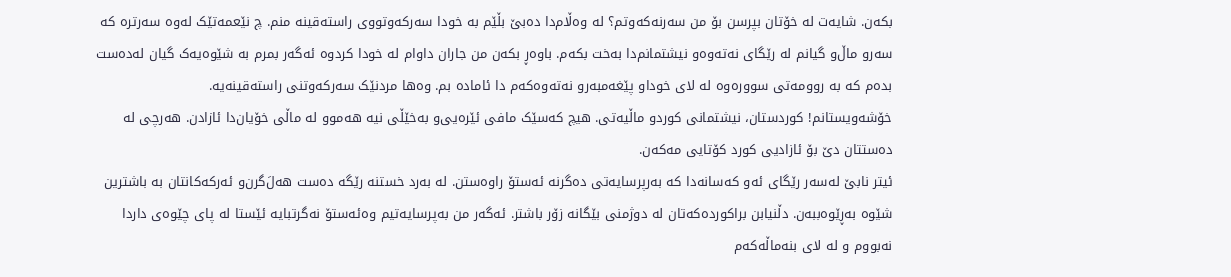بکه‌ن. شایه‌ت له‌ خۆتان بپرسن بۆ من سه‌رنه‌که‌وتم؟ له‌ وه‌ڵام‌دا ده‌بێ‌ بڵێم به‌ خودا سه‌رکه‌وتووی‌ راسته‌قینه‌ منم. چ نێعمه‌تێک له‌وه‌ سه‌رتره‌ که‌ سه‌رو ماڵ‌و گیانم له‌ رێگای‌ نه‌ته‌وه‌‌و نیشتمانم‌دا به‌خت بکه‌م. باوه‌ڕ بکه‌ن من جاران داوام له‌ خودا کردوه‌ ئه‌گه‌ر بمرم به‌ شێوه‌یه‌ک گیان له‌ده‌ست بده‌م که‌ به‌ روومه‌تی‌ سووره‌وه‌ له‌ لای‌ خودا‌و پێغه‌مبه‌ر‌و نه‌ته‌وه‌که‌م دا ئاماده‌ بم. وه‌ها مردنێک سه‌رکه‌وتنی‌ راسته‌قینه‌یه‌.
خۆشه‌ویستانم! کوردستان، نیشتمانی‌ کورد‌و ماڵیه‌تی‌. هیچ که‌سێک مافی‌ ئێره‌یی‌‌و به‌خێڵی‌ نیه‌ هه‌موو له‌ ماڵی‌ خۆیان‌دا ئازادن. هه‌رچی‌ له‌ ده‌ستتان دێ‌ بۆ ئازادیی‌ کورد کۆتایی‌ مه‌که‌ن.
ئیتر نابێ‌ له‌سه‌ر رێگای‌ ئه‌و که‌سانه‌دا که‌ به‌رپرسایه‌تی‌ ده‌گرنه‌ ئه‌ستۆ راوه‌ستن. له‌ به‌رد خستنه‌ رێگه‌ ده‌ست هه‌ل‌َگرن‌و ئه‌رکه‌کانتان به‌ باشترین شێوه‌ به‌ڕێوه‌ببه‌ن. دڵنیابن براکورده‌که‌تان له‌ دوژمنی‌ بێگانه‌ زۆر باشتر. ئه‌گه‌ر من به‌پرسایه‌تیم وه‌ئه‌ستۆ نه‌گرتبایه‌ ئێستا له‌ پای‌ چێوه‌ی‌ داردا نه‌بووم و له‌ لای بنه‌ماڵه‌که‌م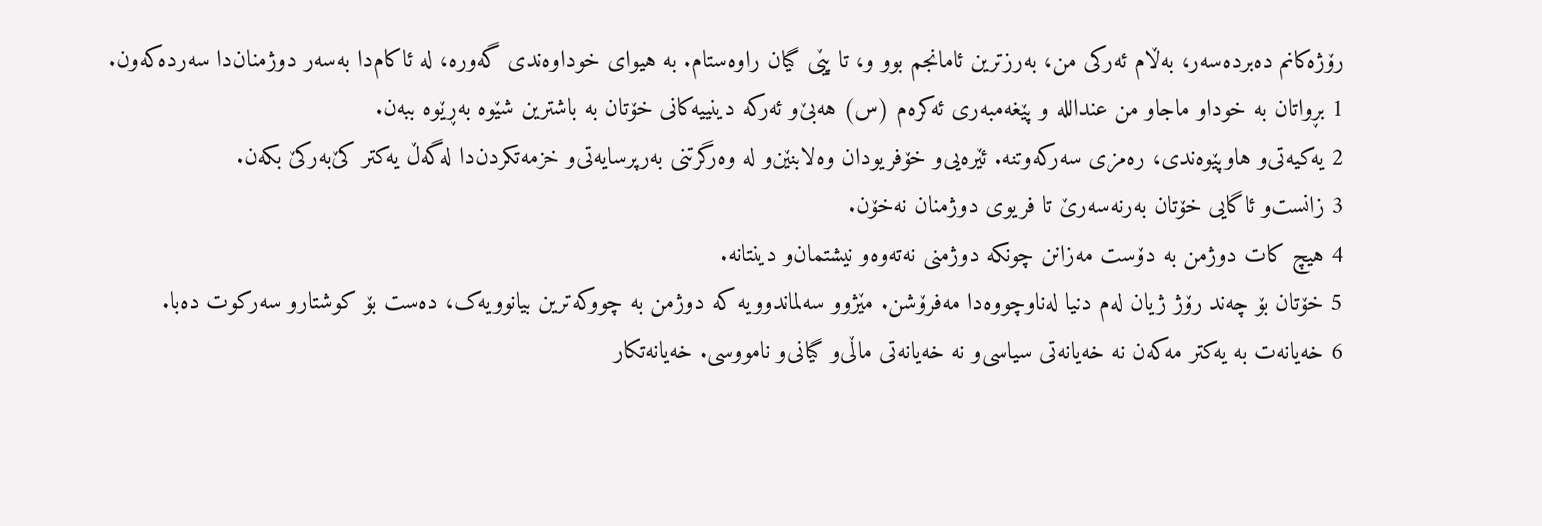رۆژه‌کانم ده‌برده‌سه‌ر، به‌ڵام ئه‌رکی‌ من، به‌رزترین ئامانجم بوو و، تا پێی‌ گیان راوه‌ستام. به‌ هیوای‌ خوداوه‌ندی‌ گه‌وره‌، له‌ ئاکام‌دا به‌سه‌ر دوژمنان‌دا سه‌رده‌که‌ون.
1 بڕواتان به‌ خودا‌و ماجا‌و من عندالله ‌و پێغه‌مبه‌ری‌ ئه‌کره‌م (س) هه‌بێ‌‌و ئه‌رکه‌ دینییه‌کانی‌ خۆتان به‌ باشترین شێوه‌ به‌ڕێوه‌ ببه‌ن.
2 یه‌کیه‌تی‌و هاوپێوه‌ندی‌، ره‌مزی‌ سه‌رکه‌وتنه‌. ئێره‌یی‌‌و خۆفریودان وه‌لابنێن‌و له‌ وه‌رگرتنی‌ به‌رپرسایه‌تی‌‌و خزمه‌تکردن‌‌دا له‌گه‌ڵ یه‌کتر کێ‌به‌رکێ‌ بکه‌ن.
3 زانست‌و ئاگایی‌ خۆتان به‌رنه‌سه‌رێ‌ تا فریوی‌ دوژمنان نه‌خۆن.
4 هیچ کات دوژمن به‌ دۆست مه‌زانن چونکه‌ دوژمنی‌ نه‌ته‌وه‌‌و نیشتمان‌و دینتانه‌.
5 خۆتان بۆ چه‌ند رۆژ ژیان له‌م دنیا له‌ناوچووه‌دا مه‌فرۆشن. مێژوو سه‌لماندوویه‌ که‌ دوژمن به‌ چووکه‌ترین بیانوویه‌ک، ده‌ست بۆ کوشتار‌و سه‌رکوت ده‌با.
6 خه‌یانه‌ت به‌ یه‌کتر مه‌که‌ن نه‌ خه‌یانه‌تی‌ سیاسی‌و نه‌ خه‌یانه‌تی‌ ماڵی‌‌و گیانی‌‌و نامووسی. خه‌یانه‌تکار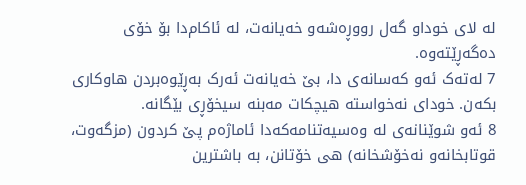له‌ لای‌ خودا‌و گه‌ل رووڕه‌شه‌‌و خه‌یانه‌ت، له‌ ئاکام‌دا بۆ خۆی ده‌گه‌ڕێته‌وه‌.
7 له‌ته‌ک ئه‌و که‌سانه‌ی‌ دا، بێ‌ خه‌یانه‌ت ئه‌رک به‌ڕێوه‌بردن هاوکاری‌ بکه‌ن. خودای‌ نه‌خواسته‌ هیچکات مه‌بنه‌ سیخۆڕی‌ بێگانه‌.
8 ئه‌و شوێنانه‌ی‌ له‌ وه‌سیه‌تنامه‌که‌دا ئاماژه‌م پێ‌ کردون (مزگه‌وت، قوتابخانه‌‌و نه‌خۆشخانه‌) هی‌ خۆتانن، به‌ باشترین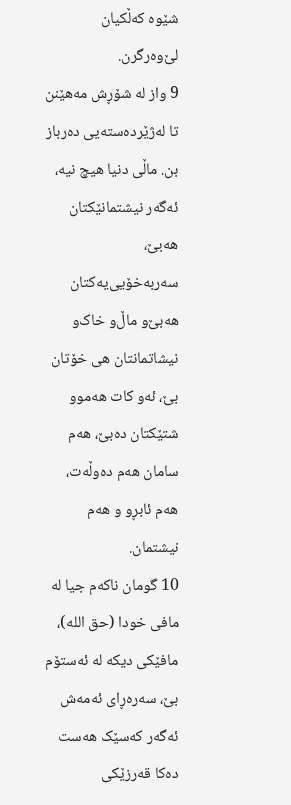شێوه‌ که‌ڵکیان لێ‌وه‌رگرن.
9 واز له‌ شۆڕش مه‌هێنن تا له‌ژێرده‌سته‌یی‌ ده‌رباز بن. ماڵی‌ دنیا هیچ نیه‌، ئه‌گه‌ر نیشتمانێکتان هه‌بێ‌، سه‌ربه‌خۆیی‌یه‌کتان هه‌بێ‌‌و ماڵ‌و خاک‌و نیشاتمانتان هی‌ خۆتان بێ‌، ئه‌و کات هه‌موو شتێکتان ده‌بێ‌، هه‌م سامان هه‌م ده‌وڵه‌ت، هه‌م ئابڕو و هه‌م نیشتمان.
10 گومان ناکه‌م جیا له‌ مافی‌ خودا (حق الله)، مافێکی‌ دیکه‌ له‌ ئه‌ستۆم بێ‌، سه‌ره‌ڕای ئه‌مه‌ش ئه‌گه‌ر که‌سێک هه‌ست ده‌کا قه‌رزێکی‌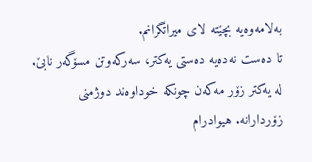به‌لامه‌وه‌یه‌ بچێته‌ لای‌ میراتگرانم.
تا ده‌ست نه‌ده‌یه‌ ده‌ستی‌ یه‌کتر، سه‌رکه‌وتن مسۆگه‌ر نابێ‌. له‌ یه‌کتر زۆر مه‌که‌ن چونکه‌ خوداوه‌ند دوژمنی‌ زۆردارانه‌. هیوادرام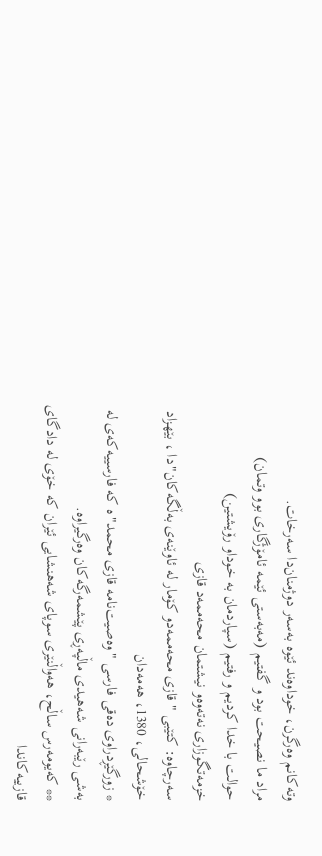وته‌کانم وه‌رگرن، خوداوه‌ند ئێوه‌ به‌سه‌ر دوژمنان‌دا سه‌رخات.
مراد ما نصیحت بود و گفتیم (مه‌به‌ستی‌ ئێمه‌ ئامۆژگاری‌ بوو وتمان)
حوالت با خدا کردیم و رفتیم (سپاردمان به‌ خودا‌و رۆیشتین)
خزمه‌تگوزاری‌ نه‌ته‌وه‌‌و نیشتمان محه‌ممه‌د قازی‌
سه‌رچاوه‌: کتێبی‌ " قازی‌ محه‌ممه‌د‌و کۆمار له‌ ئاوێنه‌ی‌ به‌ڵگه‌کان"دا ، بێهزاد خۆشحالی‌، 1380، هه‌مه‌دان
* زورگێڕدراوی‌ ده‌قی‌ فارسی "وه‌صیت‌نامه‌ قازی‌ محمد"ه‌ که‌ فارسییه‌که‌ی‌ له‌ به‌شی رێبه‌رانی‌ شه‌هیدی‌ ماڵپه‌ڕی‌ پێشمه‌رگه‌کان وه‌رگیراوه‌.
** که‌یومه‌رس ساڵح، هه‌واڵنێری‌ سوپای‌ شه‌هنشایی‌ ئێران که‌ خۆی له‌ دادگای‌ قازییه‌کاندا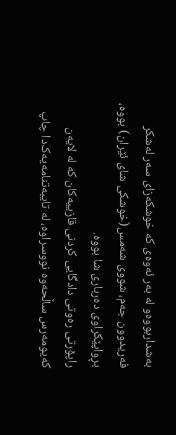به‌شداربووه‌و له‌ به‌ر ئه‌وه‌ی‌ که‌ خوشکه‌زای‌ سه‌ر له‌شکر فه‌ریدوون جه‌م، شووی‌ شه‌مس(خوشکی‌ شای‌ ئێران) بووه‌، بڕواپێکراوی‌ ده‌رباری‌ شا بووه‌.
راپۆرتی‌ ره‌وتی‌ دادگایی‌ کردنی‌ قازییه‌کان که‌ له‌ لایه‌ن که‌یومه‌رس ساڵحه‌وه‌ نووسراوه‌، له‌ تایبه‌تنامه‌یه‌ک‌دا چاپ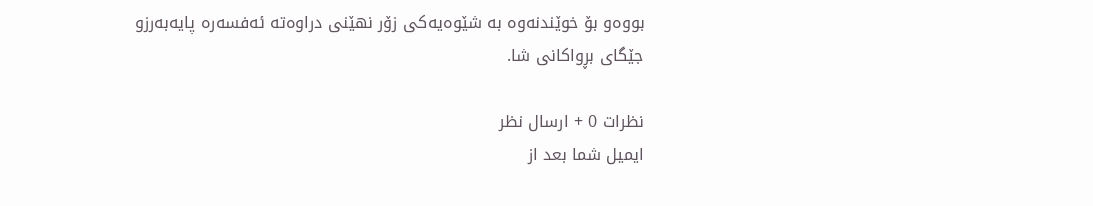بووه‌‌و بۆ خوێندنه‌وه‌ به‌ شێوه‌یه‌کی‌ زۆر نهێنی‌ دراوه‌ته‌ ئه‌فسه‌ره‌ پایه‌به‌رز‌و جێگای‌ بڕواکانی‌ شا.

نظرات 0 + ارسال نظر
ایمیل شما بعد از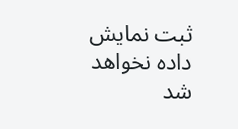ثبت نمایش داده نخواهد شد